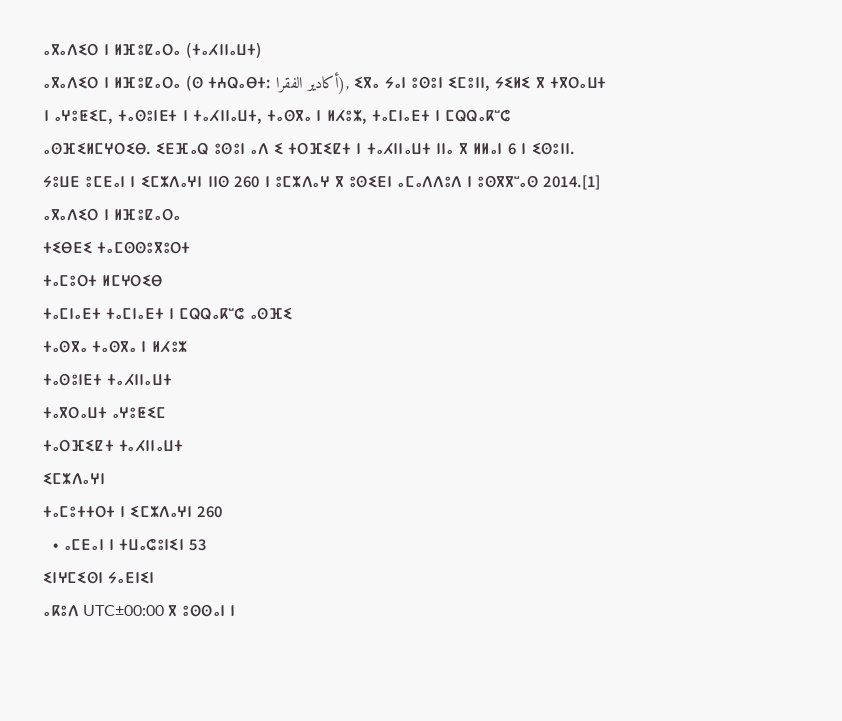ⴰⴳⴰⴷⵉⵔ ⵏ ⵍⴼⵓⵇⴰⵔⴰ (ⵜⴰⵃⵏⵏⴰⵡⵜ)
ⴰⴳⴰⴷⵉⵔ ⵏ ⵍⴼⵓⵇⴰⵔⴰ (ⵙ ⵜⵄⵕⴰⴱⵜ: أكادير الفقرا), ⵉⴳⴰ ⵢⴰⵏ ⵓⵙⵓⵏ ⵉⵎⵓⵏⵏ, ⵢⵉⵍⵉ ⴳ ⵜⴳⵔⴰⵡⵜ ⵏ ⴰⵖⵓⵟⵉⵎ, ⵜⴰⵙⵓⵏⴹⵜ ⵏ ⵜⴰⵃⵏⵏⴰⵡⵜ, ⵜⴰⵙⴳⴰ ⵏ ⵍⵃⵓⵣ, ⵜⴰⵎⵏⴰⴹⵜ ⵏ ⵎⵕⵕⴰⴽⵯⵛ ⴰⵙⴼⵉⵍⵎⵖⵔⵉⴱ. ⵉⴹⴼⴰⵕ ⵓⵙⵓⵏ ⴰⴷ ⵉ ⵜⵔⴼⵉⵇⵜ ⵏ ⵜⴰⵃⵏⵏⴰⵡⵜ ⵏⵏⴰ ⴳ ⵍⵍⴰⵏ 6 ⵏ ⵉⵙⵓⵏⵏ. ⵢⵓⵡⴹ ⵓⵎⴹⴰⵏ ⵏ ⵉⵎⵣⴷⴰⵖⵏ ⵏⵏⵙ 260 ⵏ ⵓⵎⵣⴷⴰⵖ ⴳ ⵓⵙⵉⴹⵏ ⴰⵎⴰⴷⴷⵓⴷ ⵏ ⵓⵙⴳⴳⵯⴰⵙ 2014.[1]
ⴰⴳⴰⴷⵉⵔ ⵏ ⵍⴼⵓⵇⴰⵔⴰ
ⵜⵉⴱⴹⵉ ⵜⴰⵎⵙⵙⵓⴳⵓⵔⵜ
ⵜⴰⵎⵓⵔⵜ ⵍⵎⵖⵔⵉⴱ
ⵜⴰⵎⵏⴰⴹⵜ ⵜⴰⵎⵏⴰⴹⵜ ⵏ ⵎⵕⵕⴰⴽⵯⵛ ⴰⵙⴼⵉ
ⵜⴰⵙⴳⴰ ⵜⴰⵙⴳⴰ ⵏ ⵍⵃⵓⵣ
ⵜⴰⵙⵓⵏⴹⵜ ⵜⴰⵃⵏⵏⴰⵡⵜ
ⵜⴰⴳⵔⴰⵡⵜ ⴰⵖⵓⵟⵉⵎ
ⵜⴰⵔⴼⵉⵇⵜ ⵜⴰⵃⵏⵏⴰⵡⵜ
ⵉⵎⵣⴷⴰⵖⵏ
ⵜⴰⵎⵓⵜⵜⵔⵜ ⵏ ⵉⵎⵣⴷⴰⵖⵏ 260
  • ⴰⵎⴹⴰⵏ ⵏ ⵜⵡⴰⵛⵓⵏⵉⵏ 53
ⵉⵏⵖⵎⵉⵙⵏ ⵢⴰⴹⵏⵉⵏ
ⴰⴽⵓⴷ UTC±00:00 ⴳ ⵓⵙⵙⴰⵏ ⵏ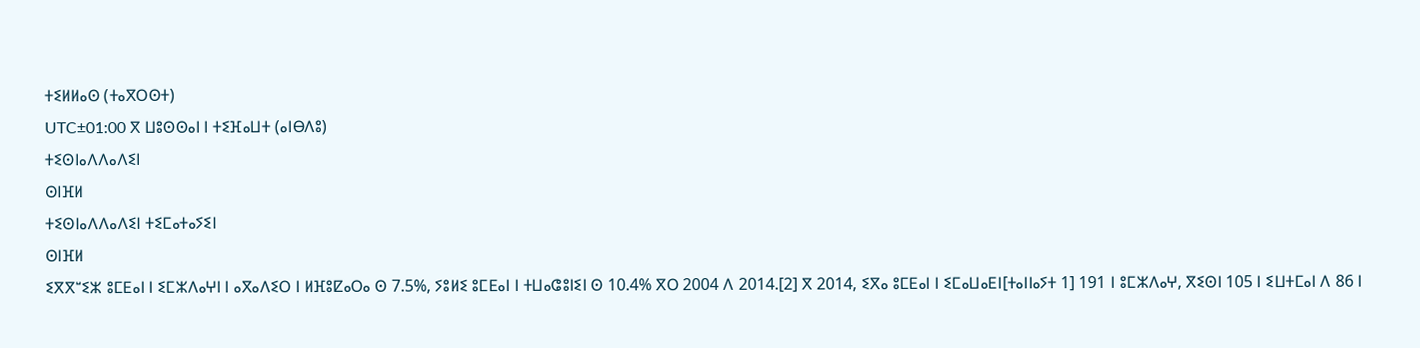ⵜⵉⵍⵍⴰⵙ (ⵜⴰⴳⵔⵙⵜ)
UTC±01:00 ⴳ ⵡⵓⵙⵙⴰⵏ ⵏ ⵜⵉⴼⴰⵡⵜ (ⴰⵏⴱⴷⵓ)
ⵜⵉⵙⵏⴰⴷⴷⴰⴷⵉⵏ
ⵙⵏⴼⵍ
ⵜⵉⵙⵏⴰⴷⴷⴰⴷⵉⵏ ⵜⵉⵎⴰⵜⴰⵢⵉⵏ
ⵙⵏⴼⵍ
ⵉⴳⴳⵯⵉⵣ ⵓⵎⴹⴰⵏ ⵏ ⵉⵎⵣⴷⴰⵖⵏ ⵏ ⴰⴳⴰⴷⵉⵔ ⵏ ⵍⴼⵓⵇⴰⵔⴰ ⵙ 7.5%, ⵢⵓⵍⵉ ⵓⵎⴹⴰⵏ ⵏ ⵜⵡⴰⵛⵓⵏⵉⵏ ⵙ 10.4% ⴳⵔ 2004 ⴷ 2014.[2] ⴳ 2014, ⵉⴳⴰ ⵓⵎⴹⴰⵏ ⵏ ⵉⵎⴰⵡⴰⴹⵏ[ⵜⴰⵏⵏⴰⵢⵜ 1] 191 ⵏ ⵓⵎⵣⴷⴰⵖ, ⴳⵉⵙⵏ 105 ⵏ ⵉⵡⵜⵎⴰⵏ ⴷ 86 ⵏ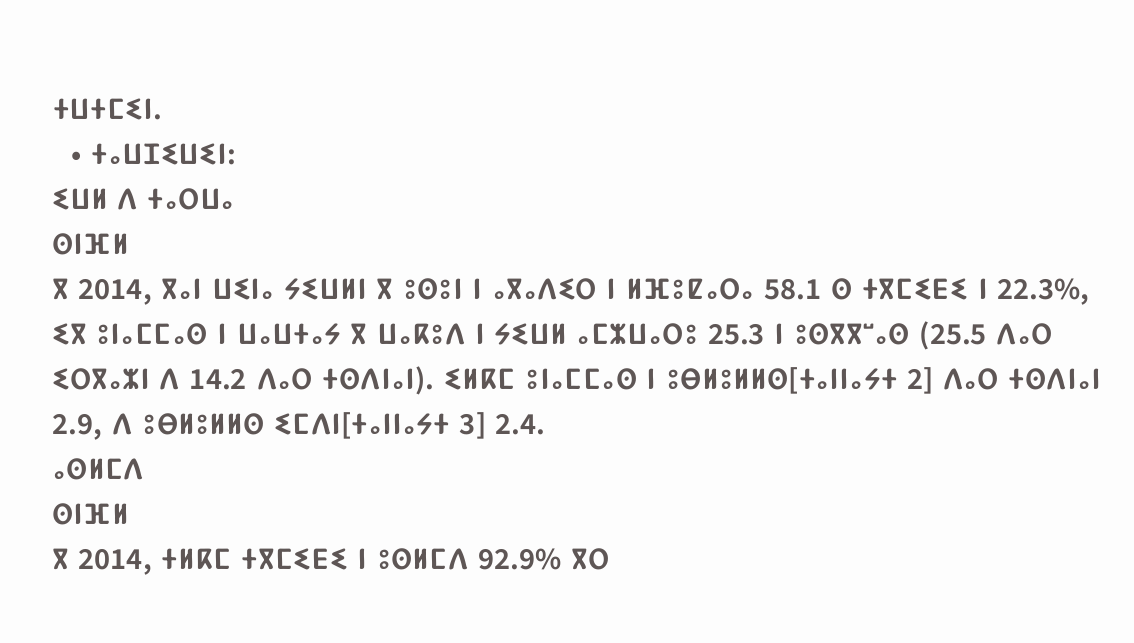ⵜⵡⵜⵎⵉⵏ.
  • ⵜⴰⵡⵊⵉⵡⵉⵏ:
ⵉⵡⵍ ⴷ ⵜⴰⵔⵡⴰ
ⵙⵏⴼⵍ
ⴳ 2014, ⴳⴰⵏ ⵡⵉⵏⴰ ⵢⵉⵡⵍⵏ ⴳ ⵓⵙⵓⵏ ⵏ ⴰⴳⴰⴷⵉⵔ ⵏ ⵍⴼⵓⵇⴰⵔⴰ 58.1 ⵙ ⵜⴳⵎⵉⴹⵉ ⵏ 22.3%, ⵉⴳ ⵓⵏⴰⵎⵎⴰⵙ ⵏ ⵡⴰⵡⵜⴰⵢ ⴳ ⵡⴰⴽⵓⴷ ⵏ ⵢⵉⵡⵍ ⴰⵎⵣⵡⴰⵔⵓ 25.3 ⵏ ⵓⵙⴳⴳⵯⴰⵙ (25.5 ⴷⴰⵔ ⵉⵔⴳⴰⵣⵏ ⴷ 14.2 ⴷⴰⵔ ⵜⵙⴷⵏⴰⵏ). ⵉⵍⴽⵎ ⵓⵏⴰⵎⵎⴰⵙ ⵏ ⵓⴱⵍⵓⵍⵍⵙ[ⵜⴰⵏⵏⴰⵢⵜ 2] ⴷⴰⵔ ⵜⵙⴷⵏⴰⵏ 2.9, ⴷ ⵓⴱⵍⵓⵍⵍⵙ ⵉⵎⴷⵏ[ⵜⴰⵏⵏⴰⵢⵜ 3] 2.4.
ⴰⵙⵍⵎⴷ
ⵙⵏⴼⵍ
ⴳ 2014, ⵜⵍⴽⵎ ⵜⴳⵎⵉⴹⵉ ⵏ ⵓⵙⵍⵎⴷ 92.9% ⴳⵔ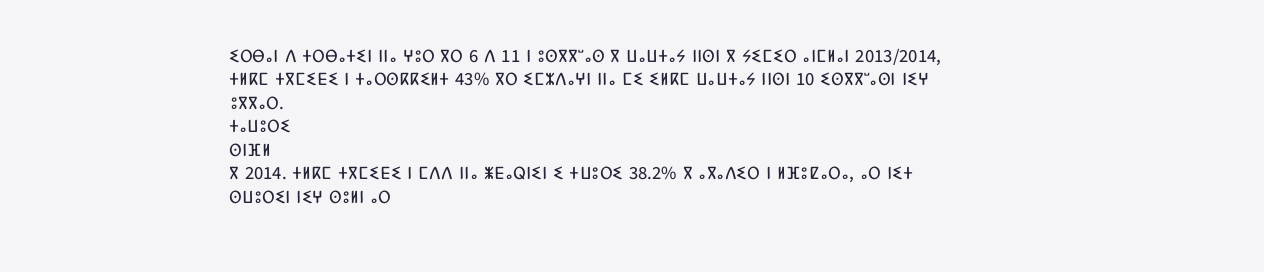ⵉⵔⴱⴰⵏ ⴷ ⵜⵔⴱⴰⵜⵉⵏ ⵏⵏⴰ ⵖⵓⵔ ⴳⵔ 6 ⴷ 11 ⵏ ⵓⵙⴳⴳⵯⴰⵙ ⴳ ⵡⴰⵡⵜⴰⵢ ⵏⵏⵙⵏ ⴳ ⵢⵉⵎⵉⵔ ⴰⵏⵎⵍⴰⵏ 2013/2014, ⵜⵍⴽⵎ ⵜⴳⵎⵉⴹⵉ ⵏ ⵜⴰⵔⵙⴽⴽⵉⵍⵜ 43% ⴳⵔ ⵉⵎⵣⴷⴰⵖⵏ ⵏⵏⴰ ⵎⵉ ⵉⵍⴽⵎ ⵡⴰⵡⵜⴰⵢ ⵏⵏⵙⵏ 10 ⵉⵙⴳⴳⵯⴰⵙⵏ ⵏⵉⵖ ⵓⴳⴳⴰⵔ.
ⵜⴰⵡⵓⵔⵉ
ⵙⵏⴼⵍ
ⴳ 2014. ⵜⵍⴽⵎ ⵜⴳⵎⵉⴹⵉ ⵏ ⵎⴷⴷ ⵏⵏⴰ ⵥⴹⴰⵕⵏⵉⵏ ⵉ ⵜⵡⵓⵔⵉ 38.2% ⴳ ⴰⴳⴰⴷⵉⵔ ⵏ ⵍⴼⵓⵇⴰⵔⴰ, ⴰⵔ ⵏⵉⵜ ⵙⵡⵓⵔⵉⵏ ⵏⵉⵖ ⵙⵓⵍⵏ ⴰⵔ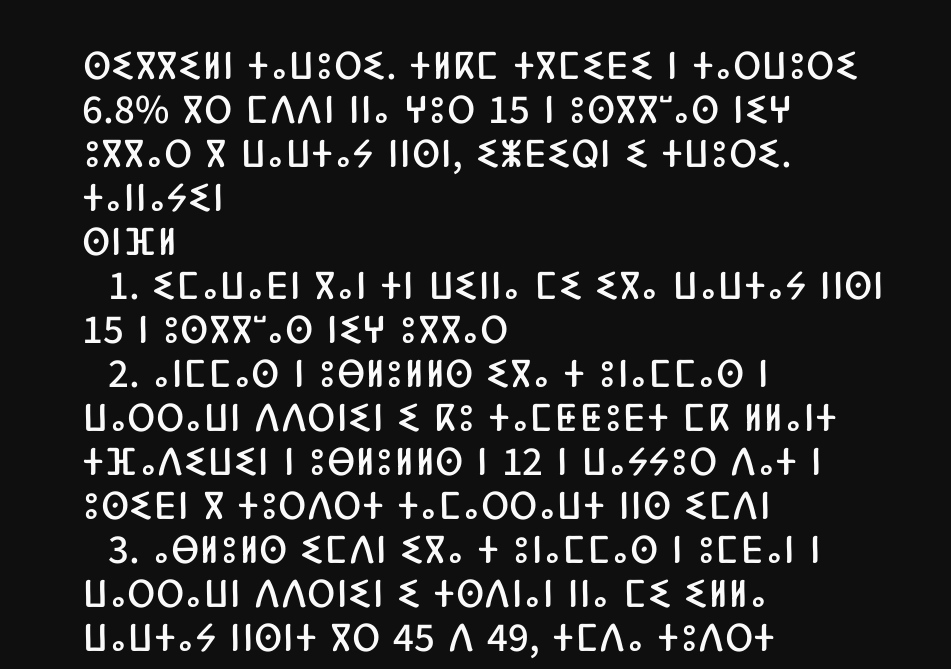ⵙⵉⴳⴳⵉⵍⵏ ⵜⴰⵡⵓⵔⵉ. ⵜⵍⴽⵎ ⵜⴳⵎⵉⴹⵉ ⵏ ⵜⴰⵔⵡⵓⵔⵉ 6.8% ⴳⵔ ⵎⴷⴷⵏ ⵏⵏⴰ ⵖⵓⵔ 15 ⵏ ⵓⵙⴳⴳⵯⴰⵙ ⵏⵉⵖ ⵓⴳⴳⴰⵔ ⴳ ⵡⴰⵡⵜⴰⵢ ⵏⵏⵙⵏ, ⵉⵥⴹⵉⵕⵏ ⵉ ⵜⵡⵓⵔⵉ.
ⵜⴰⵏⵏⴰⵢⵉⵏ
ⵙⵏⴼⵍ
  1. ⵉⵎⴰⵡⴰⴹⵏ ⴳⴰⵏ ⵜⵏ ⵡⵉⵏⵏⴰ ⵎⵉ ⵉⴳⴰ ⵡⴰⵡⵜⴰⵢ ⵏⵏⵙⵏ 15 ⵏ ⵓⵙⴳⴳⵯⴰⵙ ⵏⵉⵖ ⵓⴳⴳⴰⵔ
  2. ⴰⵏⵎⵎⴰⵙ ⵏ ⵓⴱⵍⵓⵍⵍⵙ ⵉⴳⴰ ⵜ ⵓⵏⴰⵎⵎⴰⵙ ⵏ ⵡⴰⵔⵔⴰⵡⵏ ⴷⴷⵔⵏⵉⵏ ⵉ ⴽⵓ ⵜⴰⵎⵟⵟⵓⴹⵜ ⵎⴽ ⵍⵍⴰⵏⵜ ⵜⴼⴰⴷⵉⵡⵉⵏ ⵏ ⵓⴱⵍⵓⵍⵍⵙ ⵏ 12 ⵏ ⵡⴰⵢⵢⵓⵔ ⴷⴰⵜ ⵏ ⵓⵙⵉⴹⵏ ⴳ ⵜⵓⵔⴷⵔⵜ ⵜⴰⵎⴰⵔⵔⴰⵡⵜ ⵏⵏⵙ ⵉⵎⴷⵏ
  3. ⴰⴱⵍⵓⵍⵙ ⵉⵎⴷⵏ ⵉⴳⴰ ⵜ ⵓⵏⴰⵎⵎⴰⵙ ⵏ ⵓⵎⴹⴰⵏ ⵏ ⵡⴰⵔⵔⴰⵡⵏ ⴷⴷⵔⵏⵉⵏ ⵉ ⵜⵙⴷⵏⴰⵏ ⵏⵏⴰ ⵎⵉ ⵉⵍⵍⴰ ⵡⴰⵡⵜⴰⵢ ⵏⵏⵙⵏⵜ ⴳⵔ 45 ⴷ 49, ⵜⵎⴷⴰ ⵜⵓⴷⵔⵜ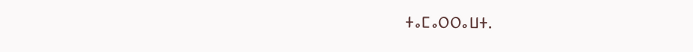ⵜⴰⵎⴰⵔⵔⴰⵡⵜ.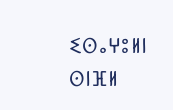ⵉⵙⴰⵖⵓⵍⵏ
ⵙⵏⴼⵍ